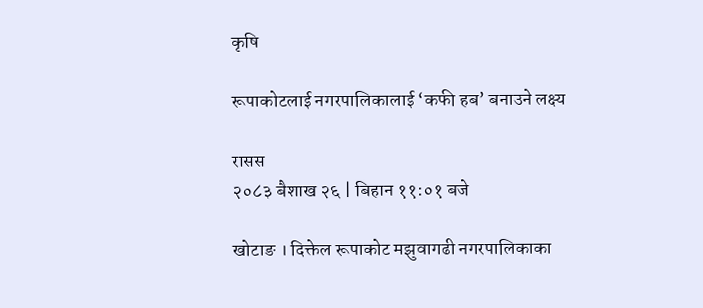कृषि

रूपाकोटलाई नगरपालिकालाई ‘कफी हब’ बनाउने लक्ष्य

रासस
२०८३ बैशाख २६ | बिहान ११:०१ बजे

खोटाङ । दिक्तेल रूपाकोट मझुवागढी नगरपालिकाका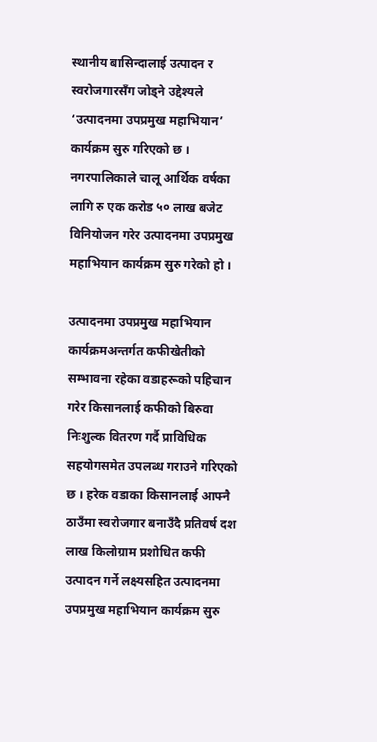स्थानीय बासिन्दालाई उत्पादन र स्वरोजगारसँग जोड्ने उद्देश्यले ‘उत्पादनमा उपप्रमुख महाभियान’ कार्यक्रम सुरु गरिएको छ । नगरपालिकाले चालू आर्थिक वर्षका लागि रु एक करोड ५० लाख बजेट विनियोजन गरेर उत्पादनमा उपप्रमुख महाभियान कार्यक्रम सुरु गरेको हो ।

उत्पादनमा उपप्रमुख महाभियान कार्यक्रमअन्तर्गत कफीखेतीको सम्भावना रहेका वडाहरूको पहिचान गरेर किसानलाई कफीको बिरुवा निःशुल्क वितरण गर्दै प्राविधिक सहयोगसमेत उपलब्ध गराउने गरिएको छ । हरेक वडाका किसानलाई आफ्नै ठाउँमा स्वरोजगार बनाउँदै प्रतिवर्ष दश लाख किलोग्राम प्रशोधित कफी उत्पादन गर्ने लक्ष्यसहित उत्पादनमा उपप्रमुख महाभियान कार्यक्रम सुरु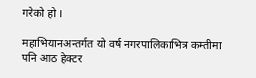गरेको हो ।

महाभियानअन्तर्गत यो वर्ष नगरपालिकाभित्र कम्तीमा पनि आठ हेक्टर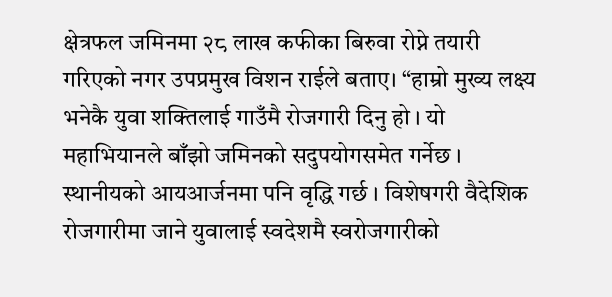क्षेत्रफल जमिनमा २८ लाख कफीका बिरुवा रोप्ने तयारी गरिएको नगर उपप्रमुख विशन राईले बताए। “हाम्रो मुख्य लक्ष्य भनेकै युवा शक्तिलाई गाउँमै रोजगारी दिनु हो । यो महाभियानले बाँझो जमिनको सदुपयोगसमेत गर्नेछ । स्थानीयको आयआर्जनमा पनि वृद्धि गर्छ । विशेषगरी वैदेशिक रोजगारीमा जाने युवालाई स्वदेशमै स्वरोजगारीको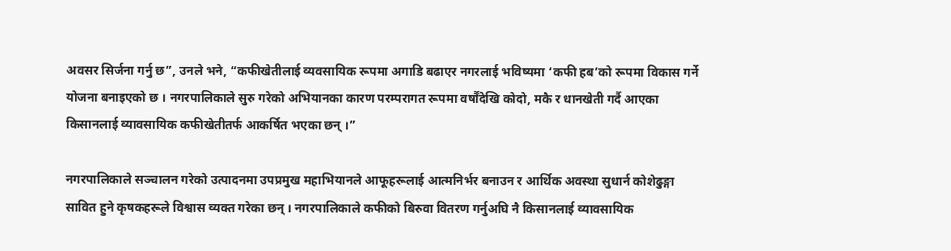अवसर सिर्जना गर्नु छ”, उनले भने, “कफीखेतीलाई व्यवसायिक रूपमा अगाडि बढाएर नगरलाई भविष्यमा ‘कफी हब’को रूपमा विकास गर्ने योजना बनाइएको छ । नगरपालिकाले सुरु गरेको अभियानका कारण परम्परागत रूपमा वर्षौंदेखि कोदो, मकै र धानखेती गर्दै आएका किसानलाई व्यावसायिक कफीखेतीतर्फ आकर्षित भएका छन् ।”

नगरपालिकाले सञ्चालन गरेको उत्पादनमा उपप्रमुख महाभियानले आफूहरूलाई आत्मनिर्भर बनाउन र आर्थिक अवस्था सुधार्न कोशेढुङ्गा सावित हुने कृषकहरूले विश्वास व्यक्त गरेका छन् । नगरपालिकाले कफीको बिरुवा वितरण गर्नुअघि नै किसानलाई व्यावसायिक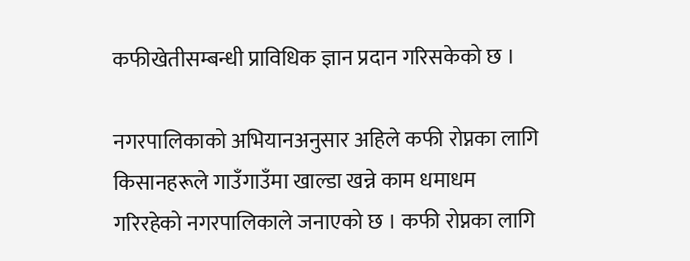कफीखेतीसम्बन्धी प्राविधिक ज्ञान प्रदान गरिसकेको छ ।

नगरपालिकाको अभियानअनुसार अहिले कफी रोप्नका लागि किसानहरूले गाउँगाउँमा खाल्डा खन्ने काम धमाधम गरिरहेको नगरपालिकाले जनाएको छ । कफी रोप्नका लागि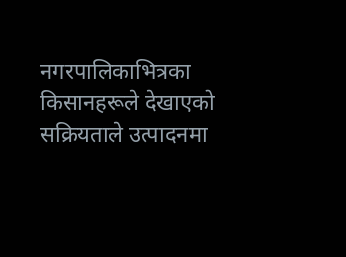नगरपालिकाभित्रका किसानहरूले देखाएको सक्रियताले उत्पादनमा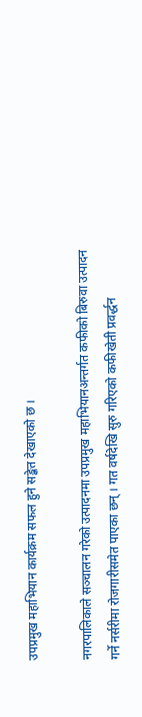उपप्रमुख महाभियान कार्यक्रम सफल हुने सङ्केत देखाएको छ ।

नगरपालिकाले सञ्चालन गरेको उत्पादनमा उपप्रमुख महाभियानअन्तर्गत कफीको बिरुवा उत्पादन गर्ने नर्सरीमा रोजगारीसमेत पाएका छन् । गत वर्षदेखि सुरु गरिएको कफीखेती प्रवर्द्धन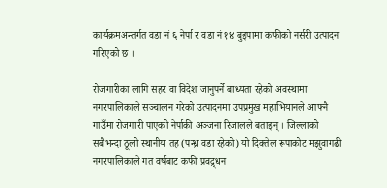कार्यक्रमअन्तर्गत वडा नं ६ नेर्पा र वडा नं १४ बुइपामा कफीको नर्सरी उत्पादन गरिएको छ ।

रोजगारीका लागि सहर वा विदेश जानुपर्ने बाध्यता रहेको अवस्थामा नगरपालिकाले सञ्चालन गरेको उत्पादनमा उपप्रमुख महाभियानले आफ्नै गाउँमा रोजगारी पाएको नेर्पाकी अञ्जना रिजालले बताइन् । जिल्लाको सबैभन्दा ठूलो स्थानीय तह (पन्ध्र वडा रहेको) यो दिक्तेल रूपाकोट मझुवागढी नगरपालिकाले गत वर्षबाट कफी प्रवद्र्धन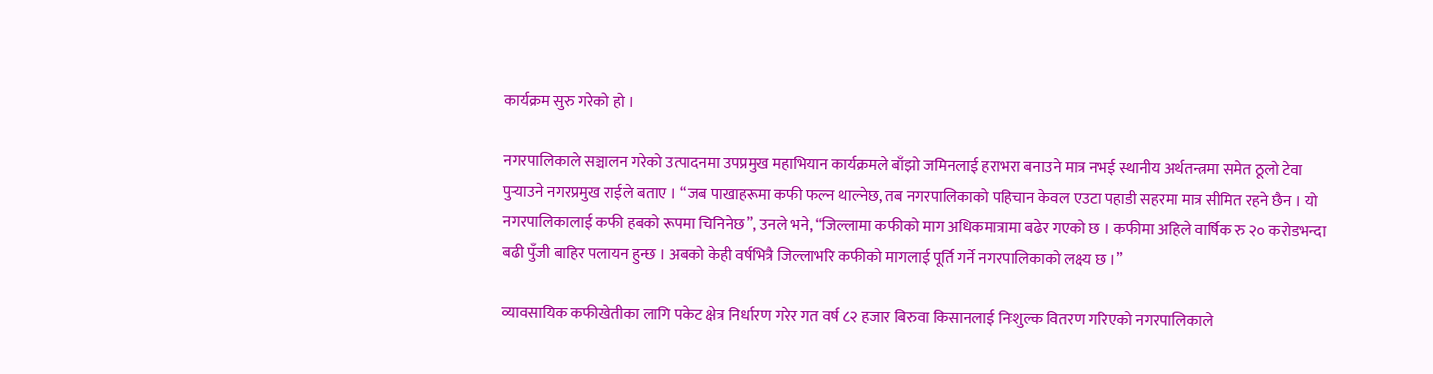कार्यक्रम सुरु गरेको हो ।

नगरपालिकाले सञ्चालन गरेको उत्पादनमा उपप्रमुख महाभियान कार्यक्रमले बाँझो जमिनलाई हराभरा बनाउने मात्र नभई स्थानीय अर्थतन्त्रमा समेत ठूलो टेवा पुर्‍याउने नगरप्रमुख राईले बताए । “जब पाखाहरूमा कफी फल्न थाल्नेछ, तब नगरपालिकाको पहिचान केवल एउटा पहाडी सहरमा मात्र सीमित रहने छैन । यो नगरपालिकालाई कफी हबको रूपमा चिनिनेछ”, उनले भने, “जिल्लामा कफीको माग अधिकमात्रामा बढेर गएको छ । कफीमा अहिले वार्षिक रु २० करोडभन्दा बढी पुँजी बाहिर पलायन हुन्छ । अबको केही वर्षभित्रै जिल्लाभरि कफीको मागलाई पूर्ति गर्ने नगरपालिकाको लक्ष्य छ ।”

व्यावसायिक कफीखेतीका लागि पकेट क्षेत्र निर्धारण गरेर गत वर्ष ८२ हजार बिरुवा किसानलाई निःशुल्क वितरण गरिएको नगरपालिकाले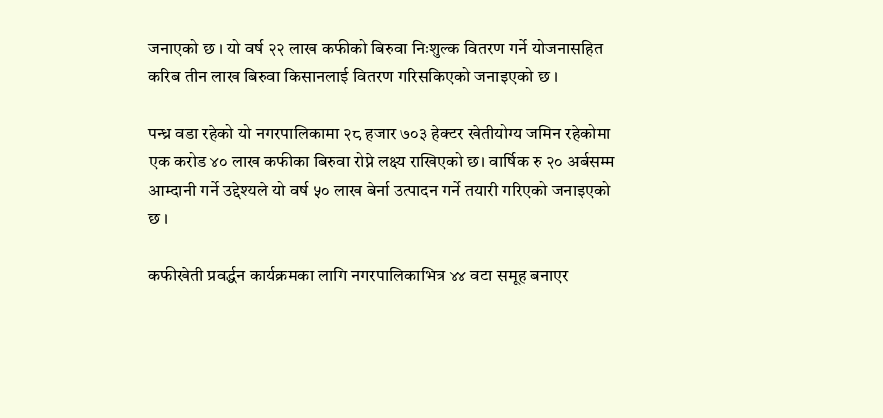जनाएको छ । यो वर्ष २२ लाख कफीको बिरुवा निःशुल्क वितरण गर्ने योजनासहित करिब तीन लाख बिरुवा किसानलाई वितरण गरिसकिएको जनाइएको छ ।

पन्ध्र वडा रहेको यो नगरपालिकामा २८ हजार ७०३ हेक्टर खेतीयोग्य जमिन रहेकोमा एक करोड ४० लाख कफीका बिरुवा रोप्ने लक्ष्य राखिएको छ। वार्षिक रु २० अर्बसम्म आम्दानी गर्ने उद्देश्यले यो वर्ष ५० लाख बेर्ना उत्पादन गर्ने तयारी गरिएको जनाइएको छ ।

कफीखेती प्रवर्द्धन कार्यक्रमका लागि नगरपालिकाभित्र ४४ वटा समूह बनाएर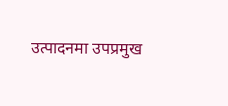उत्पादनमा उपप्रमुख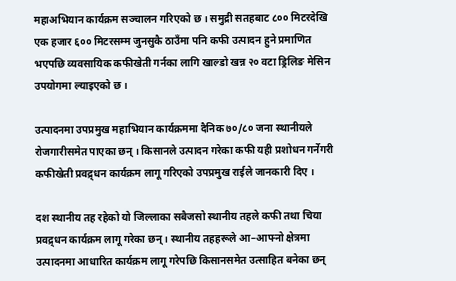महाअभियान कार्यक्रम सञ्चालन गरिएको छ । समुद्री सतहबाट ८०० मिटरदेखि एक हजार ६०० मिटरसम्म जुनसुकै ठाउँमा पनि कफी उत्पादन हुने प्रमाणित भएपछि व्यवसायिक कफीखेती गर्नका लागि खाल्डो खन्न २० वटा ड्रिलिङ मेसिन उपयोगमा ल्याइएको छ ।

उत्पादनमा उपप्रमुख महाभियान कार्यक्रममा दैनिक ७०/८० जना स्थानीयले रोजगारीसमेत पाएका छन् । किसानले उत्पादन गरेका कफी यही प्रशोधन गर्नेगरी कफीखेती प्रवद्र्धन कार्यक्रम लागू गरिएको उपप्रमुख राईले जानकारी दिए ।

दश स्थानीय तह रहेको यो जिल्लाका सबैजसो स्थानीय तहले कफी तथा चिया प्रवद्र्धन कार्यक्रम लागू गरेका छन् । स्थानीय तहहरूले आ–आफ्नो क्षेत्रमा उत्पादनमा आधारित कार्यक्रम लागू गरेपछि किसानसमेत उत्साहित बनेका छन्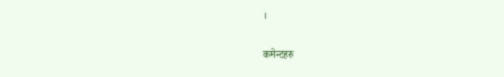।

कमेन्टहरु